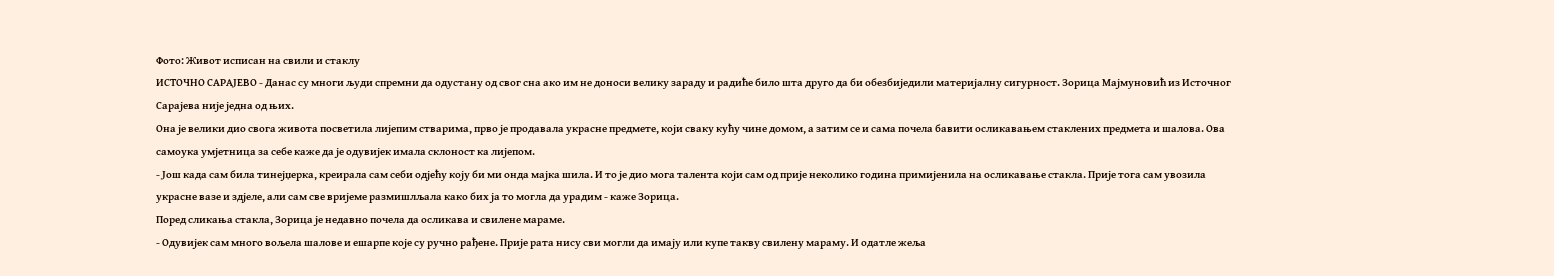Фото: Живот исписан на свили и стаклу
ИСТОЧНО СAРAЈЕВО - Данас су многи људи спремни да одустану од свог сна ако им не доноси велику зараду и радиће било шта друго да би обезбиједили материјалну сигурност. Зорица Мајмуновић из Источног Сарајева није једна од њих.
Она је велики дио свога живота посветила лијепим стварима, прво је продавала украсне предмете, који сваку кућу чине домом, а затим се и сама почела бавити осликавањем стаклених предмета и шалова. Ова самоука умјетница за себе каже да је одувијек имала склоност ка лијепом.
- Још када сам била тинејџерка, креирала сам себи одјећу коју би ми онда мајка шила. И то је дио мога талента који сам од прије неколико година примијенила на осликавање стакла. Прије тога сам увозила украсне вазе и здјеле, али сам све вријеме размишлљала како бих ја то могла да урадим - каже Зорица.
Поред сликања стакла, Зорица је недавно почела да осликава и свилене мараме.
- Одувијек сам много вољела шалове и ешарпе које су ручно рађене. Прије рата нису сви могли да имају или купе такву свилену мараму. И одатле жеља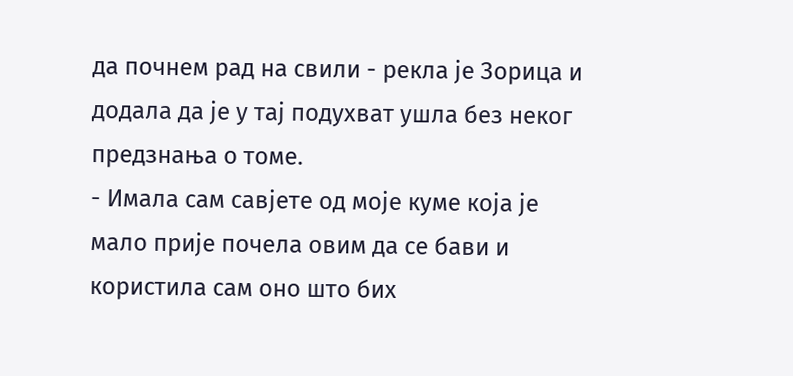да почнем рад на свили - рекла је Зорица и додала да је у тај подухват ушла без неког предзнања о томе.
- Имала сам савјете од моје куме која је мало прије почела овим да се бави и користила сам оно што бих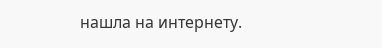нашла на интернету.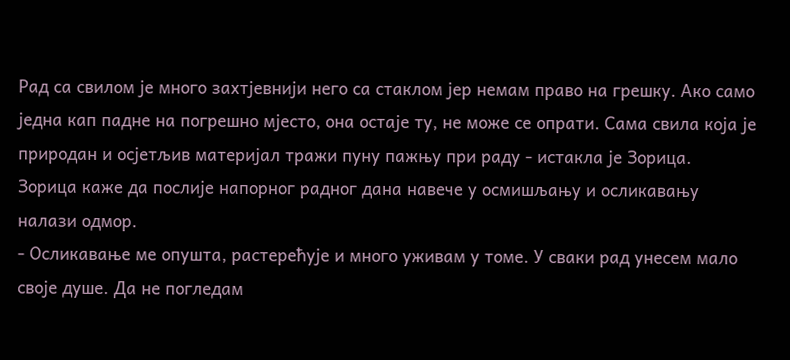Рад са свилом је много захтјевнији него са стаклом јер немам право на грешку. Aко само једна кап падне на погрешно мјесто, она остаје ту, не може се опрати. Сама свила која је природан и осјетљив материјал тражи пуну пажњу при раду - истакла је Зорица.
Зорица каже да послије напорног радног дана навече у осмишљању и осликавању налази одмор.
- Осликавање ме опушта, растерећује и много уживам у томе. У сваки рад унесем мало своје душе. Да не погледам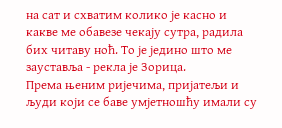на сат и схватим колико је касно и какве ме обавезе чекају сутра, радила бих читаву ноћ. То је једино што ме зауставља - рекла је Зорица.
Према њеним ријечима, пријатељи и људи који се баве умјетношћу имали су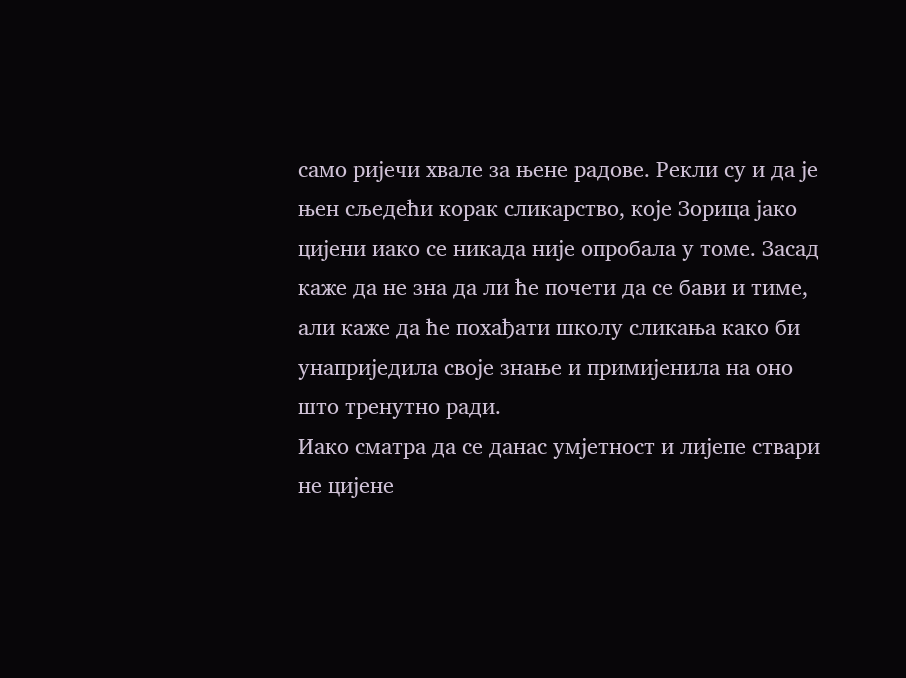само ријечи хвале за њене радове. Рекли су и да је њен сљедећи корак сликарство, које Зорица јако цијени иако се никада није опробала у томе. Засад каже да не зна да ли ће почети да се бави и тиме, али каже да ће похађати школу сликања како би унаприједила своје знање и примијенила на оно што тренутно ради.
Иако сматра да се данас умјетност и лијепе ствари не цијене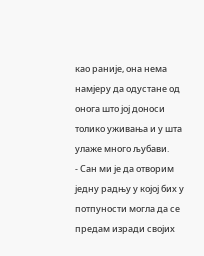као раније, она нема намјеру да одустане од онога што јој доноси толико уживања и у шта улаже много љубави.
- Сан ми је да отворим једну радњу у којој бих у потпуности могла да се предам изради својих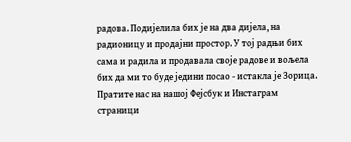радова. Подијелила бих је на два дијела, на радионицу и продајни простор. У тој радњи бих сама и радила и продавала своје радове и вољела бих да ми то буде једини посао - истакла је Зорица.
Пратите нас на нашој Фејсбук и Инстаграм страници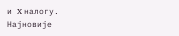и X налогу.
Најновије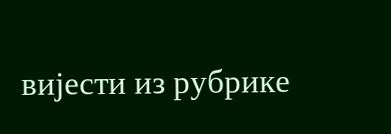вијести из рубрике